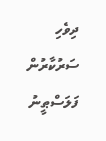ދިވެހި ސަރުކާރުން ފަލަސްޠީނު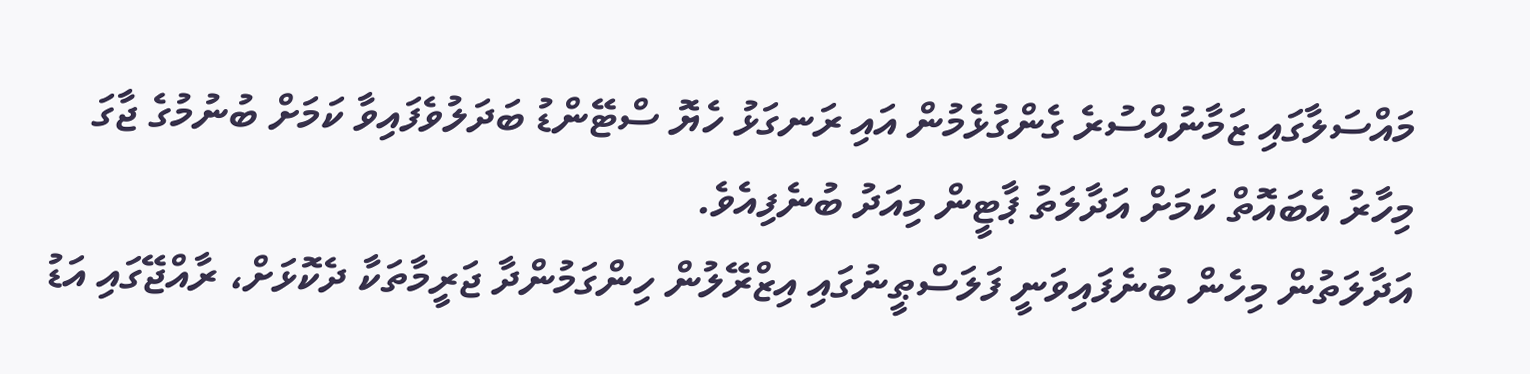މައްސަލާގައި ޒަމާނުއްސުރެ ގެންގުޅެމުން އައި ރަނގަޅު ހެޔޮ ސްޓޭންޑު ބަދަލުވެފައިވާ ކަމަށް ބުނުމުގެ ޖާގަ މިހާރު އެބައޮތް ކަމަށް އަދާލަތު ޕާޓީން މިއަދު ބުނެފިއެވެ.
އަދާލަތުން މިހެން ބުނެފައިވަނީ ފަލަސްޠީނުގައި އިޒްރޭލުން ހިންގަމުންދާ ޖަރީމާތަކާ ދެކޮޅަށް، ރާއްޖޭގައި އަޑު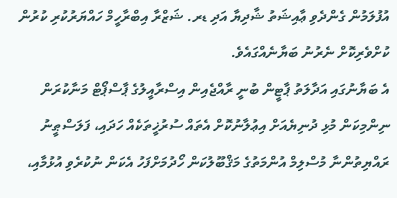އުފުލަމުން ގެންދެވި ޢާއިޝަތު ޝާދިޔާ އަދި ޑރ. ޝަޒްރާ އިބްރާހީމް ހައްޔަރުކުރި ކުރުން ކުށްވެރިކޮށް ނެރުނު ބަޔާނެއްގައެވެ.
އެ ބަޔާނުގައި އަދާލަތު ޕާޓީން ބުނީ ރާއްޖެއިން އިސްރާއީލުގެ ޕާސްޕޯޓް މަނާކުރަން ނިންމިކަން މުޅި ދުނިޔެއަށް އިޢުލާނުކޮށް އެތައް ސުރުޚީތަކެއް ހަދައި، ފަލަސްޠީނު ރައްޔިތުންނާ މުސްލިމް އުންމަތުގެ މަޤްބޫލުކަން ހޯދުމަށްފަހު އެކަން ނުކުރެވި އުޅުމާއި،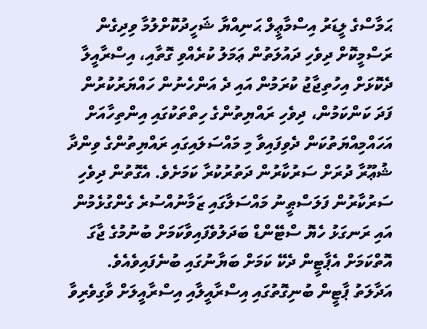ޙަމާސްގެ ލީޑަރު އިސްމާޢީލް ޙަނިއްޔާ ޝަހީދުކޮށްލުމާ ވިދިގެން ރަސްމީކޮށް ދިވެހި ދައުލަތުން ޢަމަލު ކުރެއްވި ގޮތާއި، އިސްރާއީލާ ދެކޮޅަށް އިހުތިޖާޖު ކުރަމުން އައި ދެ އަންހެނުން ހައްޔަރުކުރުން ފަދަ ކަންކަމުން، ދިވެހި ރައްޔިތުންގެ ހިތްތަކުގައި އިންތިހާއަށް އަހައްމިއްޔަތުކަން ދެވިފައިވާ މި މައްސަލައިގައި ރައްޔިތުންގެ ވިންދާ ޝުޢޫރާ ދުރަށް ސަރުކާރުން ދަތުރުކުރާ ކަމަށެވެ. އެގޮތުން ދިވެހި ސަރުކާރުން ފަލަސްޠީނު މައްސަލާގައި ޒަމާނުއްސުރެ ގެންގުޅެމުން އައި ރަނގަޅު ހެޔޮ ސްޓޭންޑް ބަދަލުވެފައިވާކަމަށް ބުނުމުގެ ޖާގަ އޮތްކަމަށް އެޕާޓީން ދެކޭ ކަމަށް ބަޔާނުގައި ބުނެފައިވެއެވެ.
އަދާލަތު ޕާޓީން ބުނިގޮތުގައި އިސްރާއީލާއި އިސްރާއީލަށް ވާގިވެރިވާ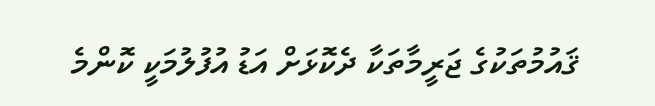ޤައުމުތަކުގެ ޖަރީމާތަކާ ދެކޮޅަށް އަޑު އުފުލުމަކީ ކޮންމެ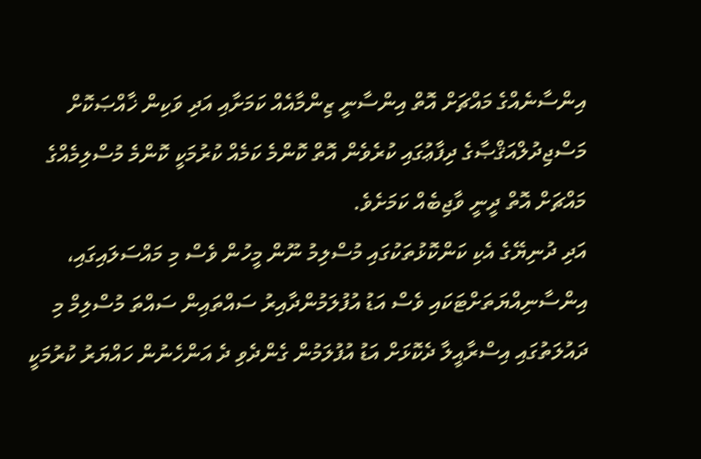އިންސާނެއްގެ މައްޗަށް އޮތް އިންސާނީ ޒިންމާއެއް ކަމަށާއި އަދި ވަކިން ޚާއްޞަކޮށް މަސްޖިދުލްއަޤްޞާގެ ދިފާޢުގައި ކުރެވެން އޮތް ކޮންމެ ކަމެއް ކުރުމަކީ ކޮންމެ މުސްލިމެއްގެ މައްޗަށް އޮތް ދީނީ ވާޖިބެއް ކަމަށެވެ.
އަދި ދުނިޔޭގެ އެކި ކަންކޮޅުތަކުގައި މުސްލިމު ނޫން މީހުން ވެސް މި މައްސަލައިގައި، އިންސާނިއްޔަތަށްޓަކައި ވެސް އަޑު އުފުލަމުންދާއިރު ސައްތައިން ސައްތަ މުސްލިމް މި ދައުލަތުގައި އިސްރާއީލާ ދެކޮޅަށް އަޑު އުފުލަމުން ގެންދެވި ދެ އަންހެނުން ހައްޔަރު ކުރުމަކީ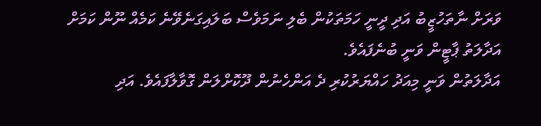ވަރަށް ނާތަހުޒީބު އަދި ދީނީ ހަމަތަކުން ބެލި ނަމަވެސް ބަލައިގަނެވޭނެ ކަމެއް ނޫން ކަމަށް އަދާލަތު ޕާޓީން ވަނީ ބުނެފައެވެ.
އަދާލަތުން ވަނީ މިއަދު ހައްޔަރުކުރި ދެ އަންހެނުން ދޫކޮށްލަން ގޮވާލާފައެވެ. އަދި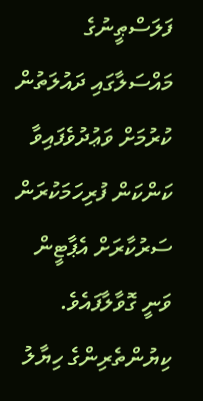ފަލަސްޠީނުގެ މައްސަލާގައި ދައުލަތުން ކުރުމަށް ވަޢުދުވެފައިވާ ކަންކަން ފުރިހަމަކުރަން ސަރުކާރަށް އެޕާޓީން ވަނީ ގޮވާލާފައެވެ.
ކިޔުންތެރިންގެ ހިޔާލު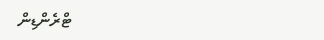ޓްރެންޑިން